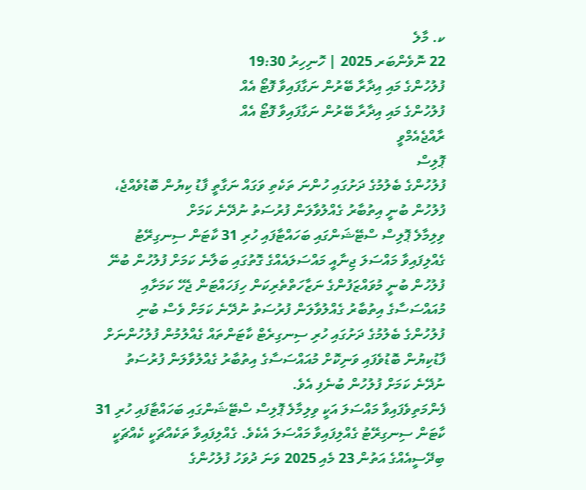ކ. މާލެ
22 ނޮވެންބަރ 2025 | ހޮނިހިރު 19:30
ފުލުހުންގެ މައި އިދާރާ ބޭރުން ނަގާފައިވާ ފޮޓޯ އެއް
ފުލުހުންގެ މައި އިދާރާ ބޭރުން ނަގާފައިވާ ފޮޓޯ އެއް
ރާއްޖެއެމްވީ
ޕޮލިސް
ފުލުހުންގެ ބެލުމުގެ ދަށުގައި ހުންނަ ތަކެތި ވަގައް ނަގާތީ ފާޑު ކިޔުން ބޮޑުވެއްޖެ، ފުލުހުން ބުނީ އިތުބާރު ގެއްލުވާލަން ފުރުސަތު ނުދޭނެ ކަމަށް
ވިލިމާލެ ޕޮލިސް ސްޓޭޝަންގައި ބަހައްޓާފައި ހުރި 31 ކާޓަން ސިނގިރޭޓު ގެއްލިފައިވާ މައްސަލަ ޖިނާއީ މައްސަލައެއްގެ ގޮތުގައި ބަލާނެ ކަމަށް ފުލުހުން ބުނޭ
ފުލުހުން ބުނީ މުވައްޒަފުންގެ ނަޒާހަތްތެރިކަން ހިފަހައްޓަން ޖެހޭ ކަމަށާއި މުއައްސަސާގެ އިތުބާރު ގެއްލުވާލަން ފުރުސަތު ނުދޭނެ ކަމަށް ވެސް ބުނި
ފުލުހުންގެ ބެލުމުގެ ދަށުގައި ހުރި ސިނގިރެޓް ކާޓަންތައް ގެއްލުމުން ފުލުހުންނަށް ފާޑުކިޔުން ބޮޑުވެފައި ވަނިކޮށް މުއައްސަސާގެ އިތުބާރު ގެއްލުވާލަން ފުރުސަތު ނުދޭނެ ކަމަށް ފުލުހުން ބުނެފި އެވެ.
ފެންމަތިވެފައިވާ މައްސަލަ އަކީ ވިލިމާލެ ޕޮލިސް ސްޓޭޝަންގައި ބަހައްޓާފައި ހުރި 31 ކާޓަން ސިނގިރޭޓު ގެއްލިފައިވާ މައްސަލަ އެކެވެ. ގެއްލިފައިވާ ތަކެއްޗަކީ ކެއްޗަކީ ބިދޭސީއެއްގެ އަތުން 23 މެއި 2025 ވަނަ ދުވަހު ފުލުހުންގެ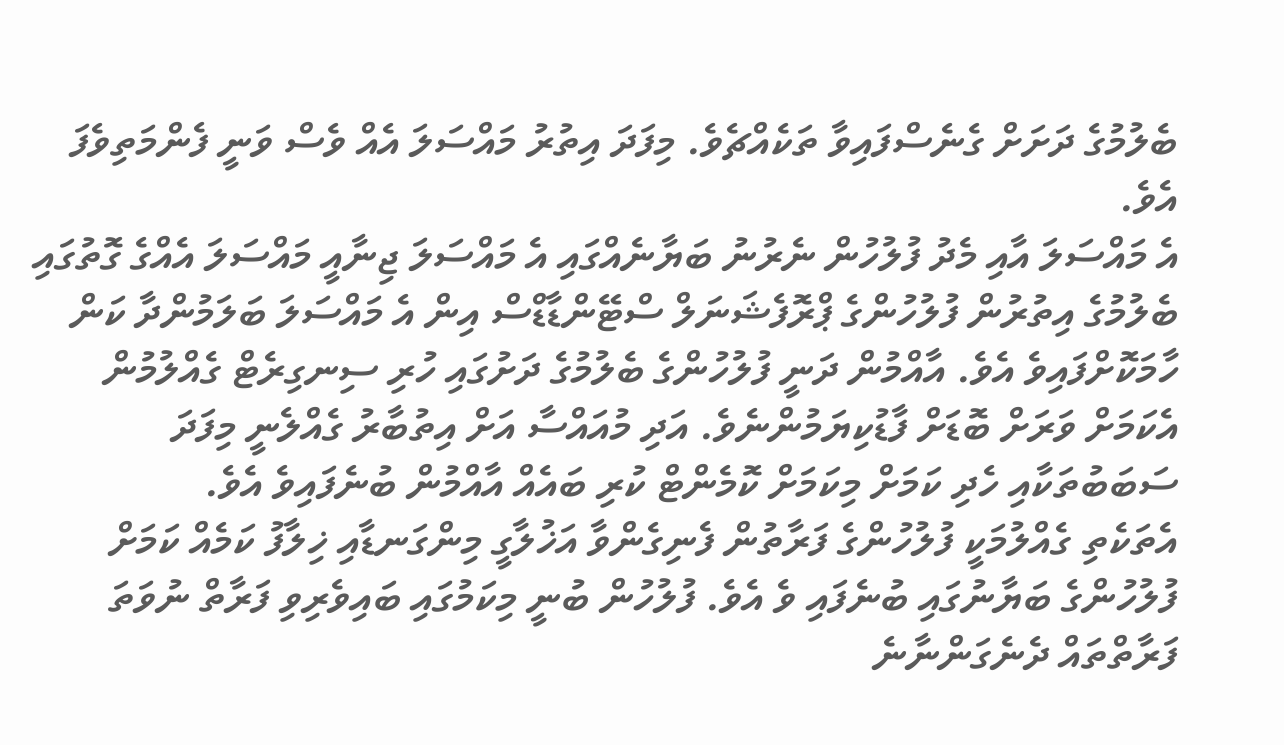ބެލުމުގެ ދަށަށް ގެނެސްފައިވާ ތަކެއްޗެވެ. މިފަދަ އިތުރު މައްސަލަ އެއް ވެސް ވަނީ ފެންމަތިވެފަ އެވެ.
އެ މައްސަލަ އާއި މެދު ފުލުހުން ނެރުނު ބަޔާނެއްގައި އެ މައްސަލަ ޖިނާއީ މައްސަލަ އެއްގެ ގޮތުގައި ބެލުމުގެ އިތުރުން ފުލުހުންގެ ޕްރޮފެޝަނަލް ސްޓޭންޑާޑްސް އިން އެ މައްސަލަ ބަލަމުންދާ ކަން ހާމަކޮށްފައިވެ އެވެ. އާއްމުން ދަނީ ފުލުހުންގެ ބެލުމުގެ ދަށުގައި ހުރި ސިނގިރެޓް ގެއްލުމުން އެކަމަށް ވަރަށް ބޮޑަށް ފާޑުކިޔަމުންނެވެ. އަދި މުއައްސާ އަށް އިތުބާރު ގެއްލެނީ މިފަދަ ސަބަބުތަކާއި ހެދި ކަމަށް މިކަމަށް ކޮމެންޓް ކުރި ބައެއް އާއްމުން ބުނެފައިވެ އެވެ.
އެތަކެތި ގެއްލުމަކީ ފުލުހުންގެ ފަރާތުން ފެނިގެންވާ އަޚުލާގީ މިންގަނޑާއި ޚިލާފު ކަމެއް ކަމަށް ފުލުހުންގެ ބަޔާނުގައި ބުނެފައި ވެ އެވެ. ފުލުހުން ބުނީ މިކަމުގައި ބައިވެރިވި ފަރާތް ނުވަތަ ފަރާތްތައް ދެނެގަންނާނެ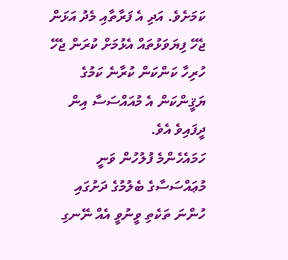ކަމަށެވެ. އަދި އެ ފަރާތާއި މެދު އަޅަން ޖެހޭ ފިޔަވަޅުތައް އެޅުމަށް ކުރަން ޖެހޭ ހުރިހާ ކަންކަން ކުރާނެ ކަމުގެ ޔަޤީންކަން އެ މުއައްސަސާ އިން ދީފައިވެ އެވެ.
ހަމައެހެންމެ ފުލުހުން ވަނީ މުޢައްސަސާގެ ބެލުމުގެ ދަށުގައި ހުންނަ ތަކެތި ވީނުވީ އެއް ނޭނގި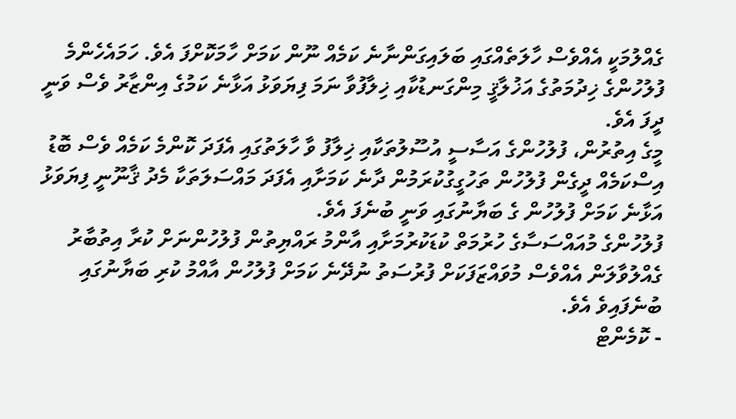ގެއްލުމަކީ އެއްވެސް ހާލަތެއްގައި ބަލައިގަންނާނެ ކަމެއް ނޫން ކަމަށް ހާމަކޮށްފަ އެވެ. ހަމައެހެންމެ ފުލުހުންގެ ޚިދުމަތުގެ އަޚުލާޤީ މިންގަނޑުކާއި ޚިލާފުވާ ނަމަ ފިޔަވަޅު އަޅާނެ ކަމުގެ އިންޒާރު ވެސް ވަނީ ދީފަ އެވެ.
މީގެ އިތުރުން، ފުލުހުންގެ އަސާސީ އުސޫލުތަކާއި ޚިލާފު ވާ ހާލަތުގައި އެފަދަ ކޮންމެ ކަމެއް ވެސް ބޮޑު އިސްކަމެއް ދީގެން ފުލުހުން ތަހުގީގުކުރަމުން ދާނެ ކަމަށާއި އެފަދަ މައްސަލަތަކާ މެދު ޤާނޫނީ ފިޔަވަޅު އަޅާނެ ކަމަށް ފުލުހުން ގެ ބަޔާނުގައި ވަނީ ބުނެފަ އެވެ.
ފުލުހުންގެ މުއައްސަސާގެ ހުރުމަތް ކުޑަކުރުމަށާއި އާންމު ރައްޔިތުން ފުލުހުންނަށް ކުރާ އިތުބާރު ގެއްލުވާލަން އެއްވެސް މުވައްޒަފަކަށް ފުރުސަތު ނުދޭނެ ކަމަށް ފުލުހުން އާއްމު ކުރި ބަޔާނުގައި ބުނެފައިވެ އެވެ.
- ކޮމެންޓް